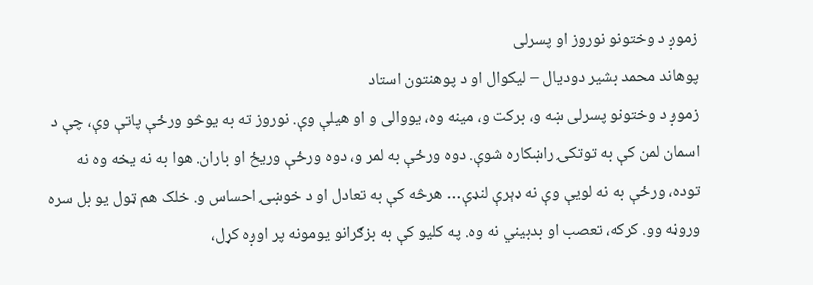زموږ د وختونو نوروز او پسرلی
پوهاند محمد بشیر دودیال – لیکوال او د پوهنتون استاد
زموږ د وختونو پسرلی ښه و، برکت و، مینه وه، یووالی و او هیلې وې. نوروز ته به یوڅو ورځې پاتې وې، چې د اسمان لمن کې به توتکۍ راښکاره شوې. دوه ورځې به لمر و، دوه ورځې وریځ او باران. هوا به نه یخه وه نه توده، ورځې به نه لویې وې نه ډېرې لنډې… هرڅه کې به تعادل او د خوښۍ احساس و. خلک هم ټول یو بل سره وروڼه وو. کرکه، تعصب او بدبیني نه وه. په کلیو کې به بزګرانو یومونه پر اوږه کړل،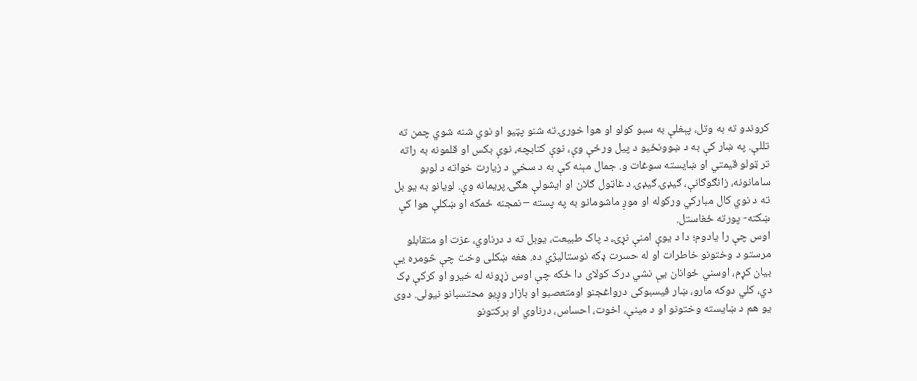کروندو ته به وتل، پېغلې به سبو کولو او هوا خورۍ ته شنو پټیو او نوي شنه شوي چمن ته تللې. په ښار کې به د ښوونځيو د پیل ورځې وې، نوې کتابچه، نوې بکس او قلمونه به راته تر ټولو قیمتي او ښایسته سوغات و. جمال مېنه کې به د سخي د زیارت خواته د لوبو سامانونه، زانګوګانې، ګیډۍ ګیډۍ د غاټول ګلان او ایشولې هګۍ پریمانه وې. لویانو به یو بل ته د نوي کال مبارکي ورکوله او موږ ماشومانو به په پسته – نمجنه ځمکه او ښکلې هوا کې ښکته- پورته ځغاستل.
اوس چې را یادوم؛ دا د یوې امنې نړۍ، د پاک طبیعت، یوبل ته د درناوي، عزت او متقابلو مرستو د وختونو خاطرات او له حسرت ډکه نوستالیژي ده. هغه ښکلی وخت چې څومره یې بیان کړم، اوسني ځوانان یې نشي درک کولای دا ځکه چې اوس زړونه له خیرو او کرکې ډک دي، کلي دوکه مارو، ښار فیسبوکی درواغجنو اومتعصبو او بازار وږیو محتسبانو نیولی. دوی یو هم د ښایسته وختونو او د مینې، اخوت، احساس، درناوي او برکتونو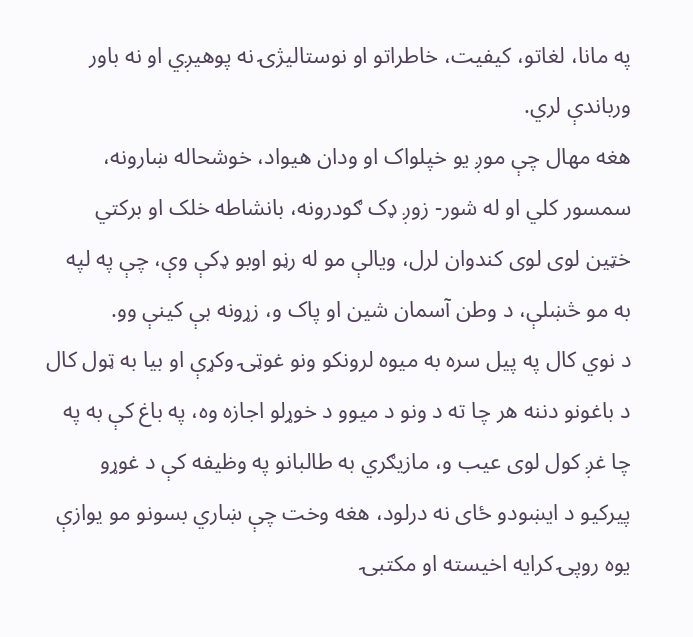په مانا، لغاتو، کیفیت، خاطراتو او نوستالیژۍ نه پوهیږي او نه باور ورباندې لري.
هغه مهال چې موږ یو خپلواک او ودان هیواد، خوشحاله ښارونه، سمسور کلي او له شور- زوږ ډک ګودرونه، بانشاطه خلک او برکتي خټین لوی لوی کندوان لرل، ویالې مو له رڼو اوبو ډکې وې، چې په لپه به مو څښلې، د وطن آسمان شین او پاک و، زړونه بې کینې وو.
د نوي کال په پیل سره به میوه لرونکو ونو غوټۍ وکړې او بیا به ټول کال د باغونو دننه هر چا ته د ونو د میوو د خوړلو اجازه وه، په باغ کې به په چا غږ کول لوی عیب و، مازیګري به طالبانو په وظیفه کې د غوړو پیرکیو د ایښودو ځای نه درلود، هغه وخت چې ښاري بسونو مو یوازې یوه روپۍ کرایه اخیسته او مکتبۍ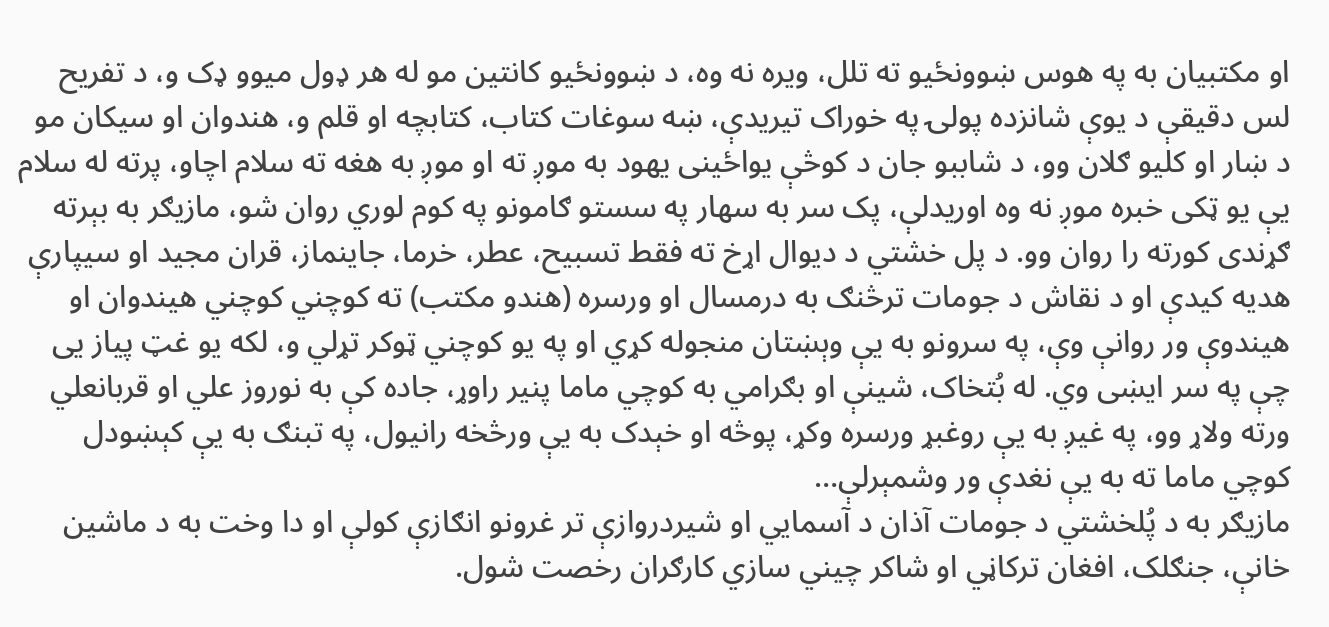او مکتبیان به په هوس ښوونځیو ته تلل، ویره نه وه، د ښوونځیو کانتین مو له هر ډول میوو ډک و، د تفریح لس دقیقې د یوې شانزده پولۍ په خوراک تیریدې، ښه سوغات کتاب، کتابچه او قلم و، هندوان او سیکان مو د ښار او کلیو ګلان وو، د شاببو جان د کوڅې یواځینی یهود به موږ ته او موږ به هغه ته سلام اچاو، پرته له سلام یې یو ټکی خبره موږ نه وه اوریدلې، پک سر به سهار په سستو ګامونو په کوم لوري روان شو، مازیګر به بېرته ګړندی کورته را روان وو. د پل خشتي د دیوال اړخ ته فقط تسبیح، عطر، خرما، جاینماز، قران مجید او سیپارې هدیه کیدې او د نقاش د جومات ترڅنګ به درمسال او ورسره (هندو مکتب) ته کوچني کوچني هیندوان او هیندوې ور روانې وې، په سرونو به یې وېښتان منجوله کړي او په یو کوچني ټوکر تړلي و، لکه یو غټ پیاز یی چې په سر ایښی وي. له بُتخاک، شینې او بګرامي به کوچي ماما پنیر راوړ، جاده کې به نوروز علي او قربانعلي ورته ولاړ وو، په غیږ به یې روغبړ ورسره وکړ، پوڅه او خېدک به یې ورڅخه رانیول، په تبنګ به یې کېښودل کوچي ماما ته به یې نغدې ور وشمېرلې…
مازیګر به د پُلخشتي د جومات آذان د آسمایي او شیردروازې تر غرونو انګازې کولې او دا وخت به د ماشین خانې، جنګلک، افغان ترکاڼي او شاکر چیني سازي کارګران رخصت شول.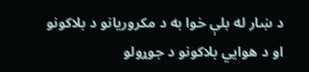د ښار له بلې خوا به د مکروریانو د بلاکونو او د هوایي بلاکونو د جوړولو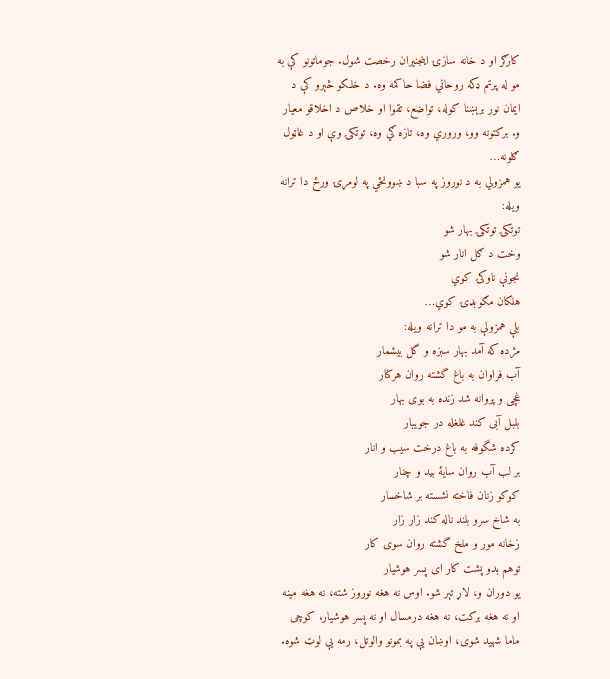کارګر او د خانه سازۍ اینجنیران رخصت شول. جوماتونو کې به مو له پرتم ډکه روحاني فضا حاکمه وه. د خلکو څېرو کې د ایمان نور برېښنا کوله، تواضع، تقوا او خلاص د اخلاقو معیار و. برکتونه وو، وروري وه، تازه ګي وه، توتکۍ وې او د غاټول ګلونه…
یو همزولي به د نوروز په سبا د ښوونځي په لومړۍ ورځ دا ترانه ویله:
توتکۍ توتکۍ بهار شو
وخت د ګل انار شو
نجونې ناوکۍ کوي
هلکان مګوبډۍ کوي…
بلې همزولې به مو دا ترانه ویله:
مژده که آمد بهار سبزه و گل بیشمار
آب فراوان به باغ گشته روان هرکنار
غچی و پروانه شد زنده به بوی بهار
بلبل آبی کند غلغله در جویبار
کرده شگوفه به باغ درخت سیب و انار
بر لب آب روان سایۀ بید و چنار
کوکو زنان فاخته نشسته بر شاخسار
به شاخ سرو بلند ناله کند زار زار
زخانه مور و ملخ گشته روان سوی کار
توهم بدو پشت کار ای پسر هوشیار
یو دوران و، لاړ تېر شو. اوس نه هغه نوروز شته، نه هغه مینه او نه هغه برکت، نه هغه درمسال او نه پسر هوشیار. کوچی ماما شهید شوی، اوښان یې په بمونو والوتل، رمه یې لوټ شوه.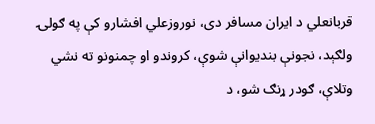قربانعلي د ایران مسافر دی، نوروزعلي افشارو کې په ګولۍ ولګېد، نجونې بندیوانې شوې، کروندو او چمنونو ته نشي وتلاې، ګودر ړنګ شو، د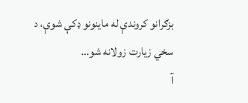بزګرانو کروندې له ماینونو ډکې شوې، د سخي زیارت زولانه شو…
آ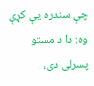چې سندره یې کړې وه: دا د مستو پسرلی دی،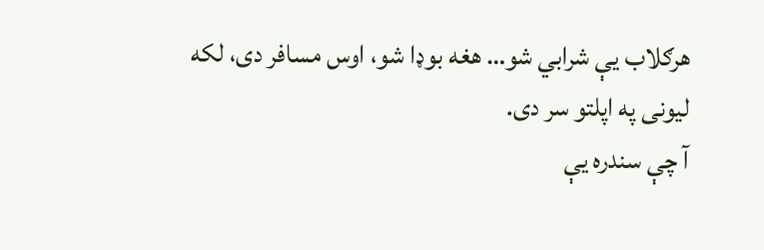هرګلاب یې شرابي شو… هغه بوډا شو، اوس مسافر دی، لکه لیونی په اپلتو سر دی.
آ چې سندره یې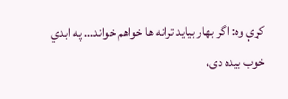کړې وه: اگر بهار بیاید ترانه ها خواهم خواند… په ابدي خوب بیده دی،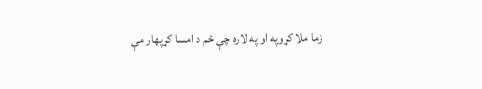زما ملا کړوپه او په لاره چې ځم د امسا کړپهار مې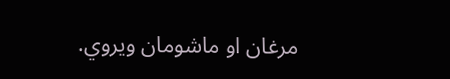مرغان او ماشومان ویروي.